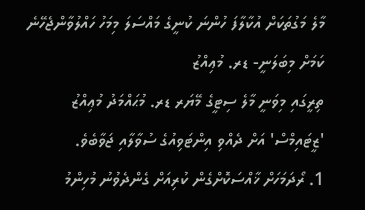މާލެ މަގުތަކަށް އުކާލާފަ ހުންނަ ކުނީގެ މައްސަލަ މިމަހު ހައްލުވާންޖެހޭނެ ކަމަށް މިބަލަނީ- ޑރ. މުޢިއްޒު
ތިރީގައި މިވަނީ މާލެ ސިޓީގެ މޭޔަރ ޑރ. މުޙައްމަދު މުޢިއްޒު 'ޒީޓައިމްސް' އަށް ދެއްވި އިންޓަވިއުގެ ސުވާލާއި ޖަވާބެވެ.
1. ރޯދަމަހަށް ޚާއްސަކޮށްގެން ކުރިއަށް ގެންދެވުނު މުހިންމު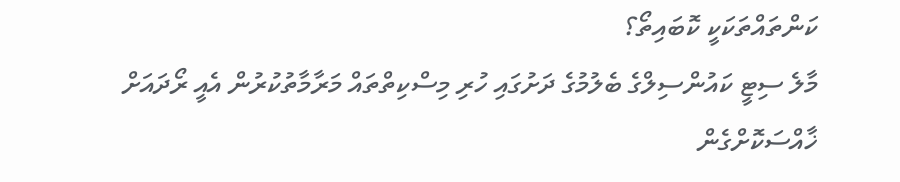ކަންތައްތަކަކީ ކޮބައިތޯ؟
މާލެ ސިޓީ ކައުންސިލްގެ ބެލުމުގެ ދަށުގައި ހުރި މިސްކިތްތައް މަރާމާތުކުރުން އެއީ ރޯދައަށް ޚާއްސަކޮށްގެން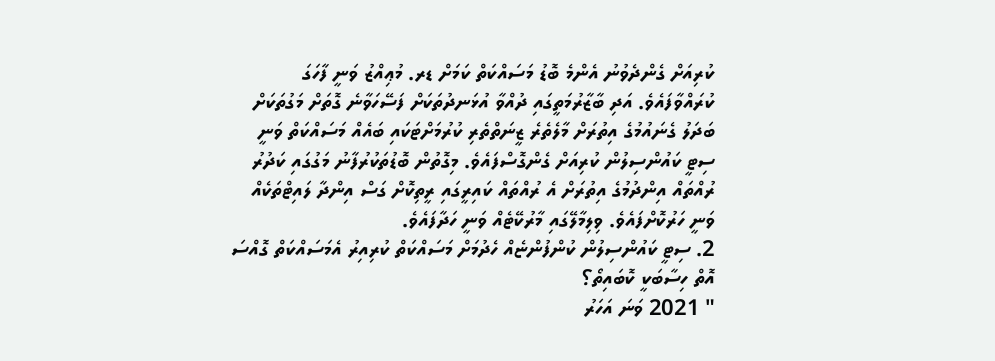ކުރިއަށް ގެންދެވުނު އެންމެ ބޮޑު މަސައްކަތް ކަމަށް ޑރ. މުޢިއްޒު ވަނީ ފާހަގަ ކުރައްވާފައެވެ. އަދި ބާޒާރުމަތީގައި ދުއްވާ އުޅަނދުތަކަށް ފަސޭހަވާނެ ގޮތަށް މަގުތަކަށް ބަދަލު ގެނައުމުގެ އިތުރަށް މާލެތެރެ ޒީނަތްތެރި ކުރުމަށްޓަކައި ބައެއް މަސައްކަތް ވަނީ ސިޓީ ކައުންސިލުން ކުރިއަށް ގެންގޮސްފައެވެ. މިގޮތުން ބޮޑުތަކުރުފާނު މަގުގައި ކަދުރު ރުއްތައް އިންދުމުގެ އިތުރަށް އެ ރުއްތައް ކައިރީގައި ރީތިކޮށް ގަސް އިންދާ ލައިޓްތަކެއް ވަނީ ހަރުކޮށްފައެވެ. ވިލިމާލޭގައި މާރުކޭޓެއް ވަނީ ހަދާފައެވެ.
2. ސިޓީ ކައުންސިލުން ކުންފުންޏެއް ހެދުމަށް މަސައްކަތް ކުރިއިރު އެމަސައްކަތް ގޮއްސަ އޮތް ހިސާބަކީ ކޮބައިތޯ؟
" 2021 ވަނަ އަހަރު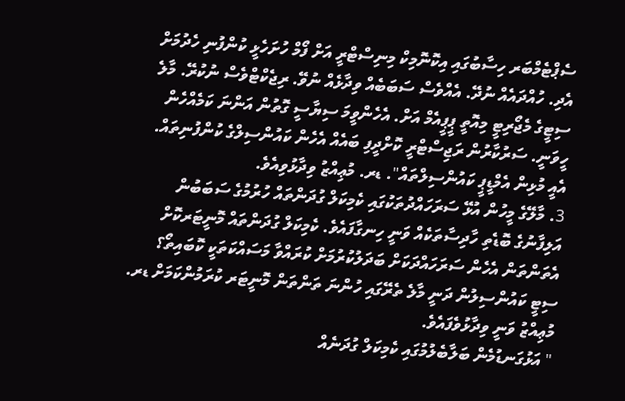ސެޕްޓެމްބަރ ހިސާބުގައި އިކޮނޮމިކް މިނިސްޓްރީ އަށް ފޯމް ހުށަހެޅީ ކުންފުނި ހެދުމަށް އެދި. ހުއްދައެއް ނުދޭ. އެއްވެސް ސަބަބެއް ވިދާޅެއް ނުވޭ. ރިޖެކްޓްވެސް ނުކުރޭ. މާލެ ސިޓީގެ މެޖޯރިޓީ މިއޮތީ ޕީޕީއެމް އަށް. އެހެންވީމަ ސިޔާސީ ގޮތުން އަންނަ ކަމެއްހެން ހީވަނީ. ސަރުކާރުން ރަޖިސްޓްރީ ކޮށްދީފި ބައެއް އެހެން ކައުންސިލްގެ ކުންފުނިތައް. އެއީ މުޅިން އެމްޑީޕީ ކައުންސިލްތައް". ޑރ. މުޢިއްޒު ވިދާޅުވިއެވެ.
3. މާލޭގެ މީހުން އުޅޭ ސަރަހައްދުތަކުގައި ކެމިކަލް ގުދަންތައް ހުރުމުގެ ސަބަބުން އަލިފާނުގެ ބޮޑެތި ހާދިސާތަކެއް ވަނީ ހިނގާފައެވެ. ކެމިކަލް ގުދަންތައް މޮނީޓަރކޮށް އެތަންތަން އެހެން ސަރަހައްދަކަށް ބަދަލުކުރުމަށް ކުރައްވާ މަސައްކަތަކީ ކޮބައިތޯ؟
ސިޓީ ކައުންސިލުން ދަނީ މާލެ ތެރޭގައި ހުންނަ ތަންތަން މޮނީޓަރ ކުރަމުންކަމަށް ޑރ. މުޢިއްޒު ވަނީ ވިދާޅުވެފައެވެ.
" އަޅުގަނޑުމެން ބަލާބެލުމުގައި ކެމިކަލް ގުދަނެއް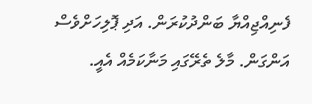ފެނިއްޖިއްޔާ ބަންދުކުރަން. އަދި ޕޮލިހަށްވެސް އަންގަން. މާލެ ތެރޭގައި މަނާކަމެއް އެއީ.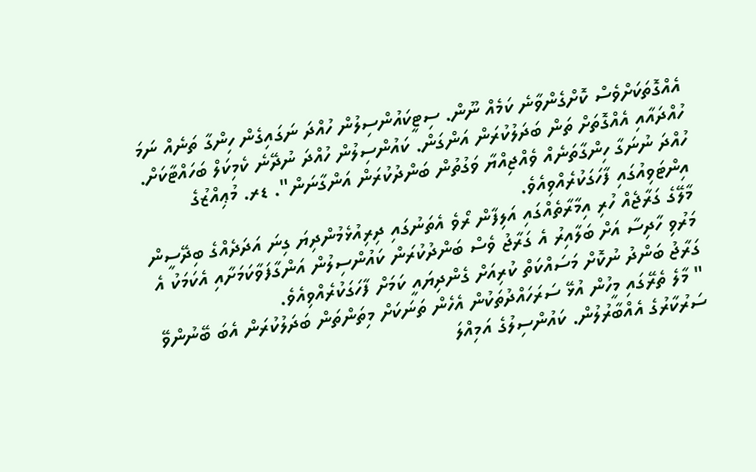އެއްގޮތަކަށްވެސް ކޮށްގެންވާނެ ކަމެއް ނޫން. ސިޓީކައުންސިލުން ހުއްދަ ނަގައިގެން ހިންގާ ތަނެއް ނަމަ ހުއްދައާއި އެއްގޮތަށް ތަން ބަދަލުކުރަން އަންގަން. ކައުންސިލުން ހުއްދަ ނުދޭނެ ކެމިކަލް ބަހައްޓާކަށް. ހުއްދަ ނުނަގާ ހިންގާތަނެއް ވެއްޖިއްޔާ ވަގުތުން ބަންދުކުރަން އަންގާނަން". ޑރ. މުޢިއްޒުގެ އިންޓަވިއުގައި ފާހަގަކުރެއްވިއެވެ.
މާލޭގެ ގަރާޖެއް ހުރި އިމާރާތެއްގައި އަލިފާން ރޯވެ އެތަނުގައި ދިރިއުޅެމުންދިޔަ ގިނަ އަދަދެއްގެ ބިދޭސީން މަރުވި ހާދިސާ އަށް ބަލާއިރު އެ ގަރާޖު ވެސް ބަންދުކުރަން ކައުންސިލުން އަންގާފަވާކަމަށާއި އެކަމަކު އެ ގަރާޖު ބަންދު ނުކޮށް މަސައްކަތް ކުރިއަށް ގެންދިޔައީ ކަމަށް ފާހަގަކުރެއްވިއެވެ.
" މާލެ ތެރޭގައި މީހުން އުޅޭ ސަރަހައްދުތަކުން އެހެން ތަނަކަށް މިތަންތަން ބަދަލުކުރަން އެބަ ބޭނުންވޭ ސަރުކާރުގެ އެއްބާރުލުން. ކައުންސިލުގެ އަމިއްލަ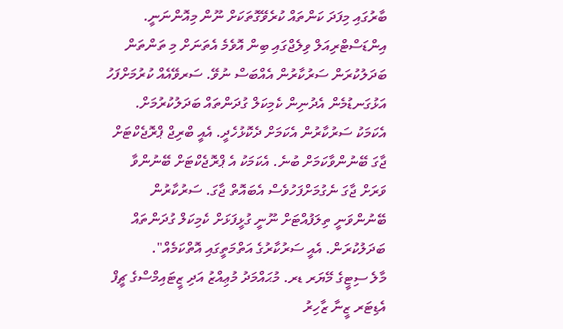ބާރުގައި މިފަދަ ކަންތައް ކުރެވޭގޮތަކަށް ނޫން މިއޮންނަނީ. އިންޑަސްޓްރިއަލް ވިލެޖްގައި ބިން އޮވެމެ އެތަނަށް މި ތަންތަން ބަދަލުކުރަން ސަރުކާރުން އެއްބަސް ނުވޭ. ސަރވޭއެއް ކުރުމަށްފަހު އަޅުގަނޑުމެން އެދުނިން ކެމިކަލް ގުދަންތައް ބަދަލުކުރުމަށް. އެކަމަކު ސަރުކާރުން އެކަމަށް ދެކޮޅުހެދީ. އެއީ ބްރިޖް ޕްރޮޖެކްޓަށް ޖާގަ ބޭނުންވާކަމަށް ބުނެ. އެކަމަކު އެ ޕްރޮޖެކްޓަށް ބޭނުންވާ ވަރަށް ޖާގަ ނެގުމަށްފަހުވެސް އެބައޮތް ޖާގަ. ސަރުކާރުން ބޭނުންވަނީ ތިލަފުއްޓަށް ނޫނީ ގުޅީފަޅަށް ކެމިކަލް ގުދަންތައް ބަދަލުކުރަން. އެއީ ސަރުކާރުގެ އަތްމަތީގައި އޮތްކަމެއް".
މާލެ ސިޓީގެ މޭޔަރ ޑރ. މުޙައްމަދު މުޢިއްޒު އަދި ޒީޓައިމްސްގެ ޗީފް އެޑިޓަރ ޒީނާ ޒާހިރު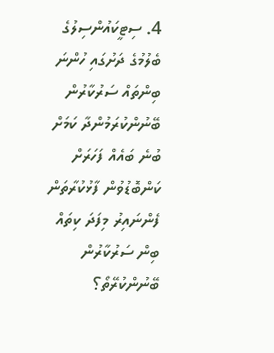4. ސިޓީކައުންސިލުގެ ބެލުމުގެ ދަށުގައި ހުންނަ ބިންތައް ސަރުކާރުން ބޭނުންކުރަމުންދާ ކަމަށް ބުނެ ބައެއް ފަހަރަށް ކަންބޮޑުވުން ފާޅުކުރާތަން ފެންނައިރު މިފަދަ ކިތައް ބިން ސަރުކާރުން ބޭނުންކުރޭތޯ؟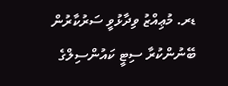ޑރ. މުޢިއްޒު ވިދާޅުވީ ސަރުކާރުން ބޭނުންކުރާ ސިޓީ ކައުންސިލްގެ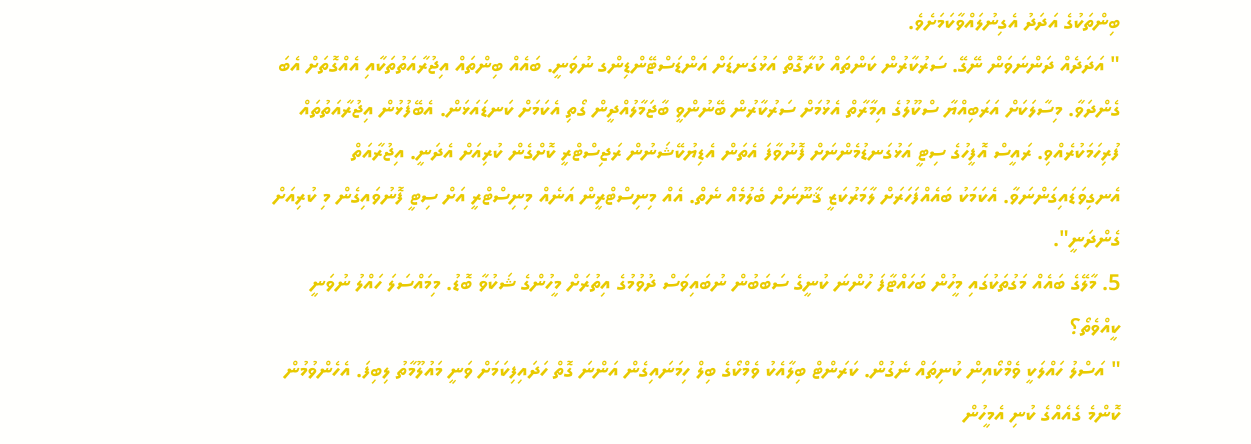ބިންތަކުގެ އަދަދު އެގިނުލައްވާކަމަށެވެ.
" އަދަދެއް ދަންނަވަން ނޭގޭ. ސަރުކާރުން ކަންތައް ކުރާގޮތް އަޅުގަނޑަށް އަންޑަސްޓޭންޑިންގ ނުވަނީ. ބައެއް ބިންތައް އިޖުރާއަތުތަކާއި އެއްގޮތަށް އެބަ ގެންދަވާ. މިސާލަކަށް އަރަބިއްޔާ ސްކޫލުގެ އިމާރާތް އެޅުމަށް ސަރުކާރުން ބޭނުންވީ ބާޖަމާލުއްދީން ގޯތި އެކަމަށް ކަނޑައަޅަން. އެބޭފުޅުން އިޖުރާއަތުތައް ފުރިހަމަކުރެއްވި. ރައީސް އޮފީހުގެ ސިޓީ އަޅުގަނޑުމެންނަށް ފޮނުވާފަ އެތަން އެޑިޔުކޭޝަނުން ރަޖިސްޓްރީ ކޮށްގެން ކުރިއަށް އެދަނީ. އިޖުރާއަތް އެނގިވަޑައިގަންނަވާ. އެކަމަކު ބައެއްފަހަރަށް ލާމަރުކަޒީ ޤާނޫނަށް ބެލުމެއް ނެތް. އެއް މިނިސްޓްރީން އަނެއް މިނިސްޓްރީ އަށް ސިޓީ ފޮނުވައިގެން މި ކުރިއަށް ގެންދަނީ".
5. މާލޭގެ ބައެއް މަގުތަކުގައި މީހުން ބަހައްޓާފަ ހުންނަ ކުނީގެ ސަބަބުން ނުބައިވަސް ދުވުމުގެ އިތުރަށް މީހުންގެ ޝަކުވާ ބޮޑު. މިމައްސަލަ ހައްލު ނުވަނީ ކީއްވެތޯ؟
" އަސްލު ހައްލަކީ ވެމްކޯއިން ކުނިތައް ނެގުން. ކަރަންޓް ބިލާއެކު ވެމްކޯގެ ބިލް ހިމަނައިގެން އަންނަ ގޮތް ހަދައިފިކަމަށް ވަނީ މައުލޫމާތު ލިބިފަ. އެހެންވުމުން ކޮންމެ ގެއެއްގެ ކުނި އެމީހުން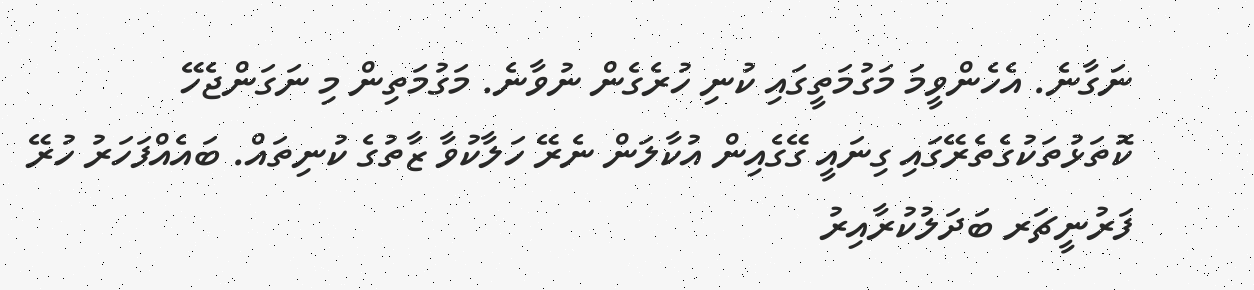ނަގާނެ. އެހެންވީމަ މަގުމަތީގައި ކުނި ހުރެގެން ނުވާނެ. މަގުމަތިން މި ނަގަންޖެހޭ ކޮތަޅުތަކުގެތެރޭގައި ގިނައީ ގޭގެއިން އުކާލަން ނެރޭ ހަލާކުވާ ޒާތުގެ ކުނިތައް. ބައެއްފަހަރު ހުރޭ ފަރުނީޗަރ ބަދަލުކުރާއިރު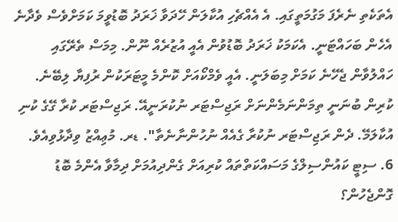އެތަކެތި ނެރެފަ މަގުމަތީގައި. އެ އެއްޗެހި އުކާލަން ހޭދަވާ ޚަރަދު ބޮޑުވީމަ ކަމަށްވެސް ވެދާނެ އެހެން ބަހައްޓަނީ. އެކަމަކު ޚަރަދު ބޮޑުވުން އެއީ އުޒުރެއް ނޫން. މިމަސް ތެރޭގައި ހައްލުވާން ޖެހޭނެ ކަމަށް މިބަލަނީ. އެއީ ވެމްކޯއަށް ކޮންމެ މީޓަރަކުން ރުފިޔާ ލިބޭނެ. ކުރިން ބުނަނީ ތިމަންނަމެންނަށް ރަޖިސްޓަރ ނުކުރަނީއޭ. ރަޖިސްޓަރ ކުރާ ގޭގެ ކުނި އުކާލަމޭ. ދެން ރަޖިސްޓަރ ނުކުރާ ގެއެއް ނުހުންނާނެތާ". ޑރ. މުޢިއްޒު ވިދާޅުވިއެވެ.
6. ސިޓީ ކައުންސިލްގެ މަސައްކަތްތައް ކުރިއަށް ގެންދިއުމަށް ދިމާވާ އެންމެ ބޮޑު ގޮންޖެހުން؟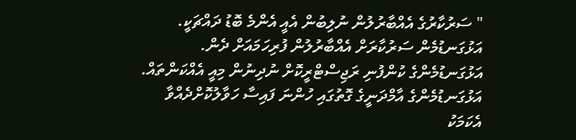" ސަރުކާރުގެ އެއްބާރުލުން ނުލިބުން އެއީ އެންމެ ބޮޑު ދައްޗަކީ. އަޅުގަނޑުމެން ސަރުކާރަށް އެއްބާރުލުން ފުރިހަމައަށް ދެން. އަޅުގަނޑުމެންގެ ކުންފުނި ރަޖިސްޓްރީކޮށް ނުދިނުން މިއީ އެއްކަންތައް. އަޅުގަނޑުމެންގެ އާމްދަނީގެ ގޮތުގައި ހުންނަ ފައިސާ ހަވާލުކޮށްދެއްވާ އެކަމަކު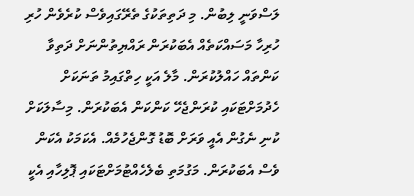ލަސްވަނީ ލިބުން. މި ދަތިތަކުގެ ތެރޭގައިވެސް ކުރެވެން ހުރި ހުރިހާ މަސައްކަތެއް އެބަކުރަން ރައްޔިތުންނަށް ދަތިވާ ކަންތައް ހައްލުކުރަން. މާލެ އަކީ ހިތްގައިމު ތަނަކަށް ހެދުމަށްޓަކައި ކުރަންޖެހޭ ކަންކަން އެބަކުރަން. މިސާލަކަށް ކުނި ނެގުން އެއީ ވަރަށް ބޮޑު ގޮންޖެހުމެއް. އެކަމަކު އެކަން ވެސް އެބަކުރަން. މަގުމަތި ބެލެހެއްޓުމަށްޓަކައި ޕޮލިހާއި އެކީ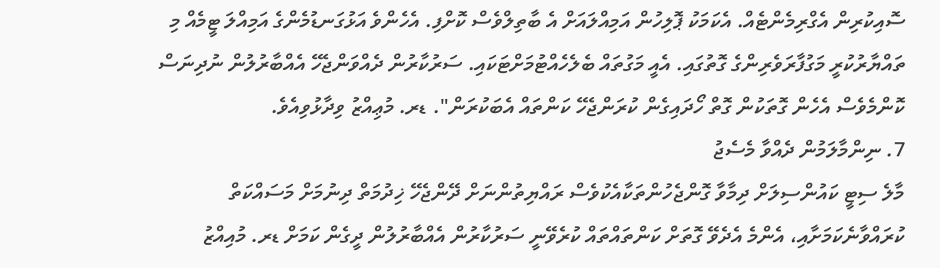ސޮއިކުރިން އެގްރިމެންޓެއް. އެކަމަކު ޕޮލިހުން އަމިއްލައަށް އެ ބާތިލްވެސް ކޮށްފި. އެހެންވެ އަޅުގަނޑުމެންގެ އަމިއްލަ ޓީމެއް މި ތައްޔާރުކުރީ މަގުފާރަވެރިންގެ ގޮތުގައި. އެއީ މަގުތައް ބެލެހެއްޓުމަށްޓަކައި. ސަރުކާރުން ދެއްވަންޖެހޭ އެއްބާރުލުން ނުދިނަސް ކޮންމެވެސް އެހެން ގޮތަކުން ގޮތް ހޯދައިގެން ކުރަންޖެހޭ ކަންތައް އެބަކުރަން". ޑރ. މުޢިއްޒު ވިދާޅުވިއެވެ.
7. ނިންމާލަމުން ދެއްވާ މެސެޖު
މާލެ ސިޓީ ކައުންސިލަށް ދިމާވާ ގޮންޖެހުންތަކާއެކުވެސް ރައްޔިތުންނަށް ދޭންޖެހޭ ޚިދުމަތް ދިނުމަށް މަސައްކަތް ކުރައްވާނެކަމަށާއި، އެންމެ އެދެވޭ ގޮތަށް ކަންތައްތައް ކުރެވޭނީ ސަރުކާރުން އެއްބާރުލުން ދީގެން ކަމަށް ޑރ. މުއިއްޒު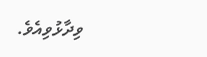ވިދާޅުވިއެވެ.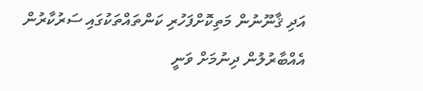އަދި ޤާނޫނުން މަތިކޮށްފަހުރި ކަންތައްތަކުގައި ސަރުކާރުން އެއްބާރުލުން ދިނުމަށް ވަނީ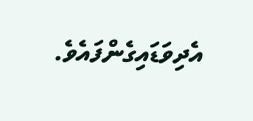އެދިވަޑައިގެންފައެވެ.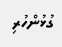ގުޅުންހުރި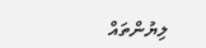ލިޔުންތައް